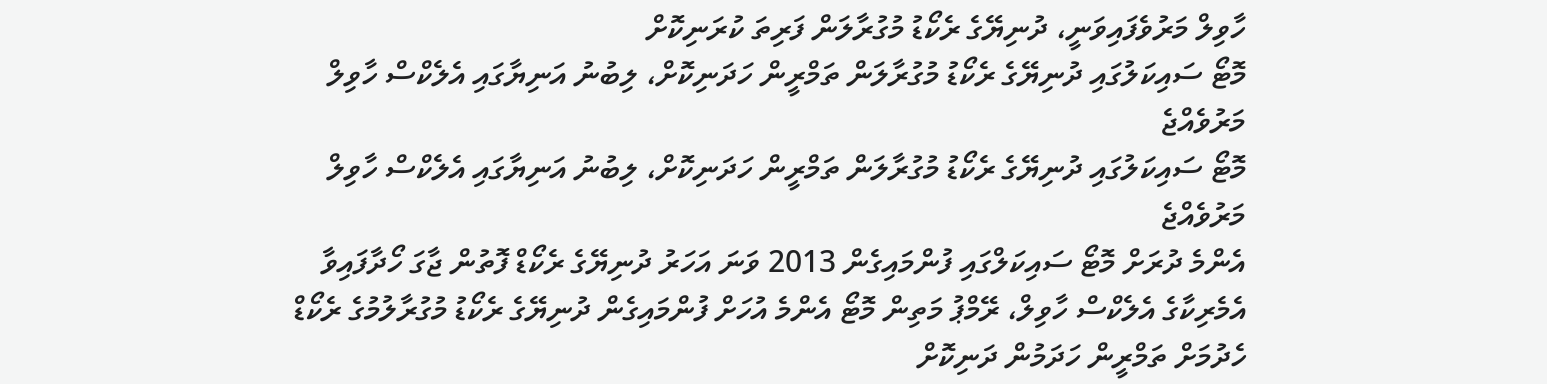ހާވިލް މަރުވެފައިވަނީ، ދުނިޔޭގެ ރެކޯޑު މުގުރާލަން ފަރިތަ ކުރަނިކޮށް
މޮޓޯ ސައިކަލުގައި ދުނިޔޭގެ ރެކޯޑު މުގުރާލަން ތަމްރީން ހަދަނިކޮށް، ލިބުނު އަނިޔާގައި އެލެކްސް ހާވިލް މަރުވެއްޖެ
މޮޓޯ ސައިކަލުގައި ދުނިޔޭގެ ރެކޯޑު މުގުރާލަން ތަމްރީން ހަދަނިކޮށް، ލިބުނު އަނިޔާގައި އެލެކްސް ހާވިލް މަރުވެއްޖެ
އެންމެ ދުރަށް މޮޓޯ ސައިކަލްގައި ފުންމައިގެން 2013 ވަނަ އަހަރު ދުނިޔޭގެ ރެކޯޑް ފޮތުން ޖާގަ ހޯދާފައިވާ އެމެރިކާގެ އެލެކްސް ހާވިލް، ރޭމްޕު މަތިން މޮޓޯ އެންމެ އުހަށް ފުންމައިގެން ދުނިޔޭގެ ރެކޯޑު މުގުރާލުމުގެ ރެކޯޑް ހެދުމަށް ތަމްރީން ހަދަމުން ދަނިކޮށް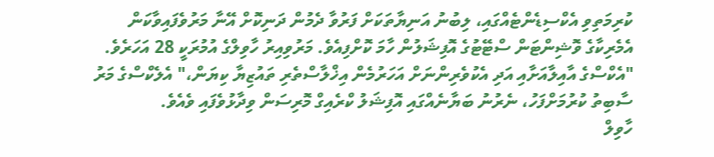ކުރިމަތިވި އެކްސިޑެންޓެއްގައި، ލިބުނު އަނިޔާތަކަށް ފަރުވާ ދެމުން ދަނިކޮށް އޭނާ މަރުވެފައިވާކަން އެމެރިކާގެ ވޮޝިންޓަން ސްޓޭޓުގެ އޮފިޝަލުން ހާމަ ކޮށްފިއެވެ. މަރުވިއިރު ހާވިލްގެ އުމުރަކީ 28 އަހަރެވެ.
"އެކްސްގެ އާއިލާއަށާއި އަދި އެކުވެރިންނަށް އަހަރުމެން އިޚްލާސްތެރި ތައުޒިޔާ ކިޔަން،" އެލެކްސްގެ މަރު ސާބިތު ކުރުމަށްފަހު، ނެރުނު ބަޔާނެއްގައި އޮފިޝަލު ކްރެއިގް މޮރިސަން ވިދާޅުވެފައި ވެއެވެ.
ހާވިލް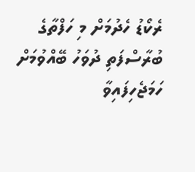ރެކޯޑު ހެދުމަށް މި ހަފްތާގެ ބުރާސްފަތި ދުވަހު ބޭއްވުމަށް ހަމަޖެހިފައިވާ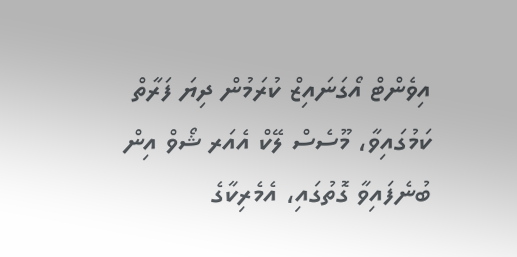އިވެންޓް އޯގަނައިޒް ކުރަމުން ދިޔަ ފަރާތް ކަމުގައިވާ، މޫސެސް ލޭކް އެއަރ ޝޯވް އިން ބުނެފައިވާ ގޮތުގައި، އެމެރިކާގެ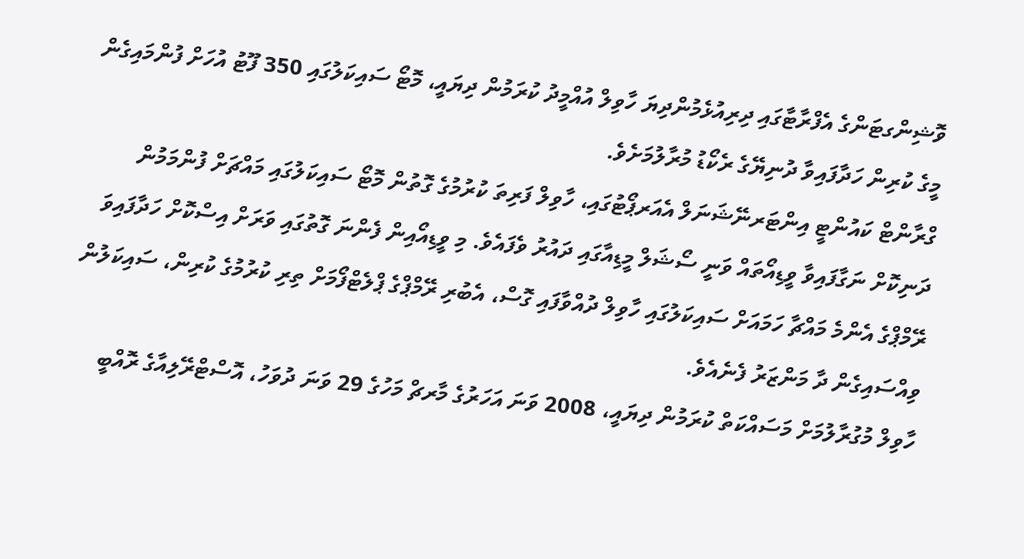ވޮޝިންގޓަންގެ އެފްރާޓާގައި ދިރިއުޅެމުންދިޔަ ހާވިލް އުއްމީދު ކުރަމުން ދިޔައީ، މޮޓޯ ސައިކަލުގައި 350 ފޫޓު އުހަށް ފުންމައިގެން މީގެ ކުރިން ހަދާފައިވާ ދުނިޔޭގެ ރެކޯޑު މުރާލުމަށެވެ.
ގްރާންޓް ކައުންޓީ އިންޓަރނޭޝަނަލް އެއަރޕޯޓުގައި، ހާވިލް ފަރިތަ ކުރުމުގެ ގޮތުން މޮޓޯ ސައިކަލުގައި މައްޗަށް ފުންމަމުން ދަނިކޮށް ނަގާފައިވާ ވީޑިއޯތައް ވަނީ ސޯޝަލް މީޑިއާގައި ދައުރު ވެފައެވެ. މި ވީޑިއޯއިން ފެންނަ ގޮތުގައި ވަރަށް އިސްކޮށް ހަދާފައިވަ ރޭމްޕްގެ އެންމެ މައްޗާ ހަމައަށް ސައިކަލުގައި ހާވިލް ދުއްވާފައި ގޮސް، އެބުރި ރޭމްޕްގެ ޕްލެޓްފޯމަށް ތިރި ކުރުމުގެ ކުރިން، ސައިކަލުން ވިއްސައިގެން ދާ މަންޒަރު ފެނެއެވެ.
ހާވިލް މުގުރާލުމަށް މަސައްކަތް ކުރަމުން ދިޔައީ، 2008 ވަނަ އަހަރުގެ މާރޗް މަހުގެ 29 ވަނަ ދުވަހު، އޮސްޓްރޭލިއާގެ ރޮއްބީ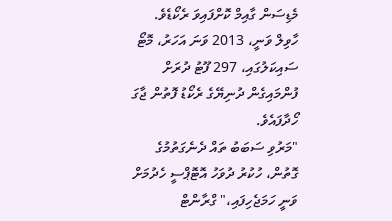މެޑިސަން ގާއިމް ކޮށްފައިވަ ރެކޯޑެވެ.
ހާވިލް ވަނީ، 2013 ވަނަ އަހަރު، މޮޓޯ ސައިކަލުގައި، 297 ފޫޓު ދުރަށް ފުންމައިގެން ދުނިޔޭގެ ރެކޯޑު ފޮތުން ޖާގަ ހޯދާފައެވެ.
"މަރުވި ސަބަބު ތައް ދެނެގަތުމުގެ ގޮތުން، ހުކުރު ދުވަހު އޮޓޮޕްސީ ހެދުމަށް ވަނީ ހަމަޖެހިފައި،" ގްރާންޓް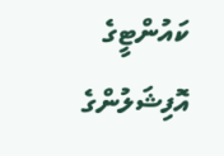ކައުންޓީގެ އޮފިޝަލުންގެ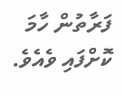ފަރާތުން ހާމަ ކޮށްފައި ވެއެވެ.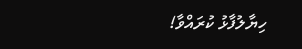ހިޔާލުފާޅު ކުރައްވާ!